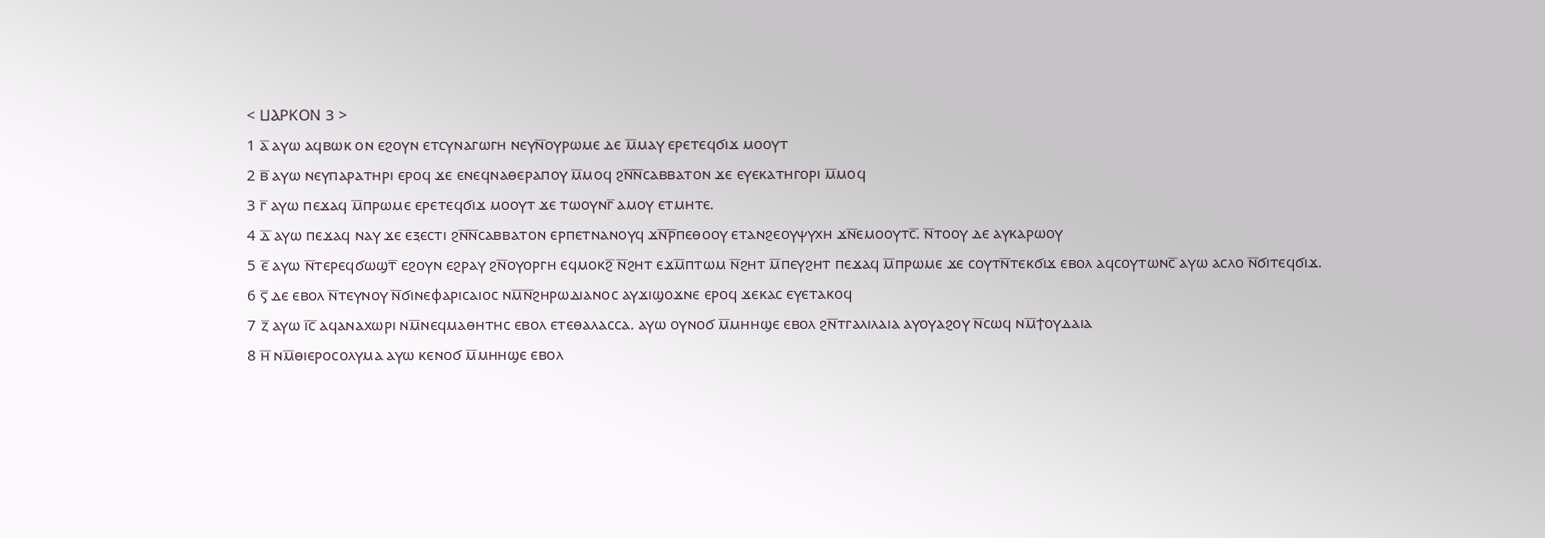< ⳘⲀⲢⲔⲞⲚ 3 >
1 ⲁ̅ ⲁⲩⲱ ⲁϥⲃⲱⲕ ⲟⲛ ⲉϩⲟⲩⲛ ⲉⲧⲥⲩⲛⲁⲅⲱⲅⲏ ⲛⲉⲩⲛ̅ⲟⲩⲣⲱⲙⲉ ⲇⲉ ⲙ̅ⲙⲁⲩ ⲉⲣⲉⲧⲉϥϭⲓϫ ⲙⲟⲟⲩⲧ
2 ⲃ̅ ⲁⲩⲱ ⲛⲉⲩⲡⲁⲣⲁⲧⲏⲣⲓ ⲉⲣⲟϥ ϫⲉ ⲉⲛⲉϥⲛⲁⲑⲉⲣⲁⲡⲟⲩ ⲙ̅ⲙⲟϥ ϩⲛ̅ⲛ̅ⲥⲁⲃⲃⲁⲧⲟⲛ ϫⲉ ⲉⲩⲉⲕⲁⲧⲏⲅⲟⲣⲓ ⲙ̅ⲙⲟϥ
3 ⲅ̅ ⲁⲩⲱ ⲡⲉϫⲁϥ ⲙ̅ⲡⲣⲱⲙⲉ ⲉⲣⲉⲧⲉϥϭⲓϫ ⲙⲟⲟⲩⲧ ϫⲉ ⲧⲱⲟⲩⲛⲅ̅ ⲁⲙⲟⲩ ⲉⲧⲙⲏⲧⲉ.
4 ⲇ̅ ⲁⲩⲱ ⲡⲉϫⲁϥ ⲛⲁⲩ ϫⲉ ⲉⲝⲉⲥⲧⲓ ϩⲛ̅ⲛ̅ⲥⲁⲃⲃⲁⲧⲟⲛ ⲉⲣⲡⲉⲧⲛⲁⲛⲟⲩϥ ϫⲛ̅ⲣ̅ⲡⲉⲑⲟⲟⲩ ⲉⲧⲁⲛϩⲉⲟⲩⲯⲩⲭⲏ ϫⲛ̅ⲉⲙⲟⲟⲩⲧⲥ̅. ⲛ̅ⲧⲟⲟⲩ ⲇⲉ ⲁⲩⲕⲁⲣⲱⲟⲩ
5 ⲉ̅ ⲁⲩⲱ ⲛ̅ⲧⲉⲣⲉϥϭⲱϣⲧ̅ ⲉϩⲟⲩⲛ ⲉϩⲣⲁⲩ ϩⲛ̅ⲟⲩⲟⲣⲅⲏ ⲉϥⲙⲟⲕϩ̅ ⲛ̅ϩⲏⲧ ⲉϫⲙ̅ⲡⲧⲱⲙ ⲛ̅ϩⲏⲧ ⲙ̅ⲡⲉⲩϩⲏⲧ ⲡⲉϫⲁϥ ⲙ̅ⲡⲣⲱⲙⲉ ϫⲉ ⲥⲟⲩⲧⲛ̅ⲧⲉⲕϭⲓϫ ⲉⲃⲟⲗ ⲁϥⲥⲟⲩⲧⲱⲛⲥ̅ ⲁⲩⲱ ⲁⲥⲗⲟ ⲛ̅ϭⲓⲧⲉϥϭⲓϫ.
6 ⲋ̅ ⲇⲉ ⲉⲃⲟⲗ ⲛ̅ⲧⲉⲩⲛⲟⲩ ⲛ̅ϭⲓⲛⲉⲫⲁⲣⲓⲥⲁⲓⲟⲥ ⲛⲙ̅ⲛ̅ϩⲏⲣⲱⲇⲓⲁⲛⲟⲥ ⲁⲩϫⲓϣⲟϫⲛⲉ ⲉⲣⲟϥ ϫⲉⲕⲁⲥ ⲉⲩⲉⲧⲁⲕⲟϥ
7 ⲍ̅ ⲁⲩⲱ ⲓ̅ⲥ̅ ⲁϥⲁⲛⲁⲭⲱⲣⲓ ⲛⲙ̅ⲛⲉϥⲙⲁⲑⲏⲧⲏⲥ ⲉⲃⲟⲗ ⲉⲧⲉⲑⲁⲗⲁⲥⲥⲁ. ⲁⲩⲱ ⲟⲩⲛⲟϭ ⲙ̅ⲙⲏⲏϣⲉ ⲉⲃⲟⲗ ϩⲛ̅ⲧⲅⲁⲗⲓⲗⲁⲓⲁ ⲁⲩⲟⲩⲁϩⲟⲩ ⲛ̅ⲥⲱϥ ⲛⲙ̅ϯⲟⲩⲇⲁⲓⲁ
8 ⲏ̅ ⲛⲙ̅ⲑⲓⲉⲣⲟⲥⲟⲗⲩⲙⲁ ⲁⲩⲱ ⲕⲉⲛⲟϭ ⲙ̅ⲙⲏⲏϣⲉ ⲉⲃⲟⲗ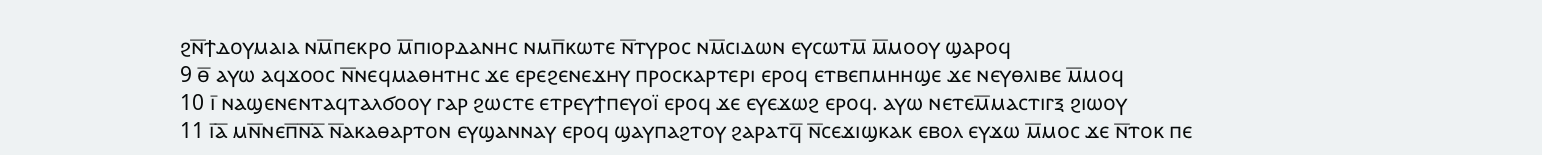ϩⲛ̅ϯⲇⲟⲩⲙⲁⲓⲁ ⲛⲙ̅ⲡⲉⲕⲣⲟ ⲙ̅ⲡⲓⲟⲣⲇⲁⲛⲏⲥ ⲛⲙⲡ̅ⲕⲱⲧⲉ ⲛ̅ⲧⲩⲣⲟⲥ ⲛⲙ̅ⲥⲓⲇⲱⲛ ⲉⲩⲥⲱⲧⲙ̅ ⲙ̅ⲙⲟⲟⲩ ϣⲁⲣⲟϥ
9 ⲑ̅ ⲁⲩⲱ ⲁϥϫⲟⲟⲥ ⲛ̅ⲛⲉϥⲙⲁⲑⲏⲧⲏⲥ ϫⲉ ⲉⲣⲉϩⲉⲛⲉϫⲏⲩ ⲡⲣⲟⲥⲕⲁⲣⲧⲉⲣⲓ ⲉⲣⲟϥ ⲉⲧⲃⲉⲡⲙⲏⲏϣⲉ ϫⲉ ⲛⲉⲩⲑⲗⲓⲃⲉ ⲙ̅ⲙⲟϥ
10 ⲓ̅ ⲛⲁϣⲉⲛⲉⲛⲧⲁϥⲧⲁⲗϭⲟⲟⲩ ⲅⲁⲣ ϩⲱⲥⲧⲉ ⲉⲧⲣⲉⲩϯⲡⲉⲩⲟⲓ̈ ⲉⲣⲟϥ ϫⲉ ⲉⲩⲉϫⲱϩ ⲉⲣⲟϥ. ⲁⲩⲱ ⲛⲉⲧⲉⲙ̅ⲙⲁⲥⲧⲓⲅⲝ ϩⲓⲱⲟⲩ
11 ⲓ̅ⲁ̅ ⲙⲛ̅ⲛⲉⲡ̅ⲛ̅ⲁ̅ ⲛ̅ⲁⲕⲁⲑⲁⲣⲧⲟⲛ ⲉⲩϣⲁⲛⲛⲁⲩ ⲉⲣⲟϥ ϣⲁⲩⲡⲁϩⲧⲟⲩ ϩⲁⲣⲁⲧϥ̅ ⲛ̅ⲥⲉϫⲓϣⲕⲁⲕ ⲉⲃⲟⲗ ⲉⲩϫⲱ ⲙ̅ⲙⲟⲥ ϫⲉ ⲛ̅ⲧⲟⲕ ⲡⲉ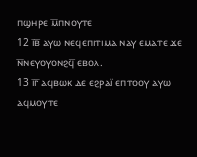ⲡϣⲏⲣⲉ ⲙ̅ⲡⲛⲟⲩⲧⲉ
12 ⲓ̅ⲃ̅ ⲁⲩⲱ ⲛⲉϥⲉⲡⲓⲧⲓⲙⲁ ⲛⲁⲩ ⲉⲙⲁⲧⲉ ϫⲉ ⲛ̅ⲛⲉⲩⲟⲩⲟⲛϩϥ̅ ⲉⲃⲟⲗ.
13 ⲓ̅ⲅ̅ ⲁϥⲃⲱⲕ ⲇⲉ ⲉϩⲣⲁⲓ̈ ⲉⲡⲧⲟⲟⲩ ⲁⲩⲱ ⲁϥⲙⲟⲩⲧⲉ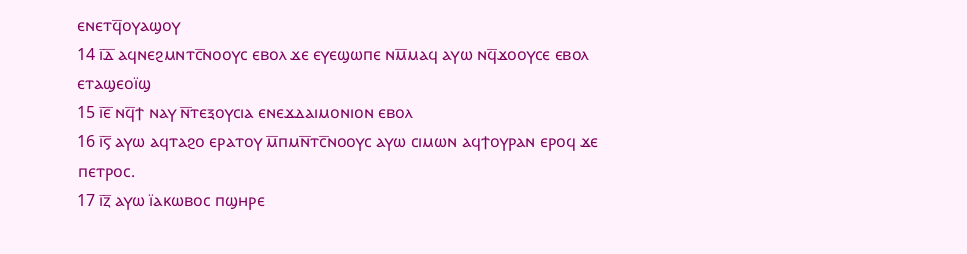ⲉⲛⲉⲧϥ̅ⲟⲩⲁϣⲟⲩ
14 ⲓ̅ⲇ̅ ⲁϥⲛⲉϩⲙⲛⲧⲥ̅ⲛⲟⲟⲩⲥ ⲉⲃⲟⲗ ϫⲉ ⲉⲩⲉϣⲱⲡⲉ ⲛⲙ̅ⲙⲁϥ ⲁⲩⲱ ⲛϥ̅ϫⲟⲟⲩⲥⲉ ⲉⲃⲟⲗ ⲉⲧⲁϣⲉⲟⲓ̈ϣ
15 ⲓ̅ⲉ̅ ⲛϥ̅ϯ ⲛⲁⲩ ⲛ̅ⲧⲉⲝⲟⲩⲥⲓⲁ ⲉⲛⲉϫⲇⲁⲓⲙⲟⲛⲓⲟⲛ ⲉⲃⲟⲗ
16 ⲓ̅ⲋ̅ ⲁⲩⲱ ⲁϥⲧⲁϩⲟ ⲉⲣⲁⲧⲟⲩ ⲙ̅ⲡⲙⲛ̅ⲧⲥ̅ⲛⲟⲟⲩⲥ ⲁⲩⲱ ⲥⲓⲙⲱⲛ ⲁϥϯⲟⲩⲣⲁⲛ ⲉⲣⲟϥ ϫⲉ ⲡⲉⲧⲣⲟⲥ.
17 ⲓ̅ⲍ̅ ⲁⲩⲱ ⲓ̈ⲁⲕⲱⲃⲟⲥ ⲡϣⲏⲣⲉ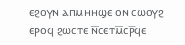ⲉϩⲟⲩⲛ ⲁⲡⲙⲏⲏϣⲉ ⲟⲛ ⲥⲱⲟⲩϩ ⲉⲣⲟϥ ϩⲱⲥⲧⲉ ⲛ̅ⲥⲉⲧⲙ̅ⲥⲣ̅ϥⲉ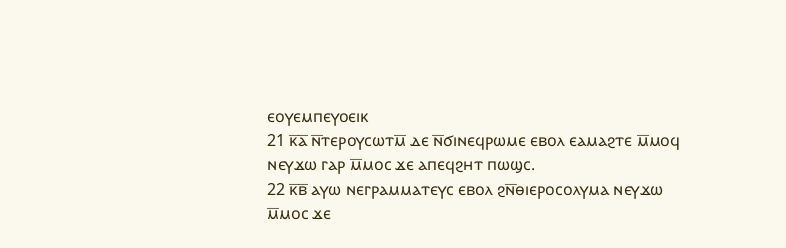ⲉⲟⲩⲉⲙⲡⲉⲩⲟⲉⲓⲕ
21 ⲕ̅ⲁ̅ ⲛ̅ⲧⲉⲣⲟⲩⲥⲱⲧⲙ̅ ⲇⲉ ⲛ̅ϭⲓⲛⲉϥⲣⲱⲙⲉ ⲉⲃⲟⲗ ⲉⲁⲙⲁϩⲧⲉ ⲙ̅ⲙⲟϥ ⲛⲉⲩϫⲱ ⲅⲁⲣ ⲙ̅ⲙⲟⲥ ϫⲉ ⲁⲡⲉϥϩⲏⲧ ⲡⲱϣⲥ.
22 ⲕ̅ⲃ̅ ⲁⲩⲱ ⲛⲉⲅⲣⲁⲙⲙⲁⲧⲉⲩⲥ ⲉⲃⲟⲗ ϩⲛ̅ⲑⲓⲉⲣⲟⲥⲟⲗⲩⲙⲁ ⲛⲉⲩϫⲱ ⲙ̅ⲙⲟⲥ ϫⲉ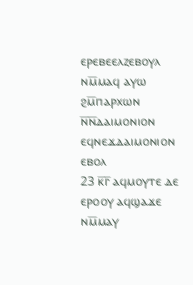ⲉⲣⲉⲃⲉⲉⲗⲍⲉⲃⲟⲩⲗ ⲛⲙ̅ⲙⲁϥ ⲁⲩⲱ ϩⲙ̅ⲡⲁⲣⲭⲱⲛ ⲛ̅ⲛ̅ⲇⲁⲓⲙⲟⲛⲓⲟⲛ ⲉϥⲛⲉϫⲇⲁⲓⲙⲟⲛⲓⲟⲛ ⲉⲃⲟⲗ
23 ⲕ̅ⲅ̅ ⲁϥⲙⲟⲩⲧⲉ ⲇⲉ ⲉⲣⲟⲟⲩ ⲁϥϣⲁϫⲉ ⲛⲙ̅ⲙⲁⲩ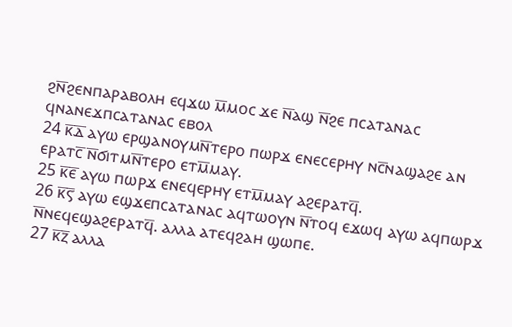ϩⲛ̅ϩⲉⲛⲡⲁⲣⲁⲃⲟⲗⲏ ⲉϥϫⲱ ⲙ̅ⲙⲟⲥ ϫⲉ ⲛ̅ⲁϣ ⲛ̅ϩⲉ ⲡⲥⲁⲧⲁⲛⲁⲥ ϥⲛⲁⲛⲉϫⲡⲥⲁⲧⲁⲛⲁⲥ ⲉⲃⲟⲗ
24 ⲕ̅ⲇ̅ ⲁⲩⲱ ⲉⲣϣⲁⲛⲟⲩⲙⲛ̅ⲧⲉⲣⲟ ⲡⲱⲣϫ ⲉⲛⲉⲥⲉⲣⲏⲩ ⲛⲥ̅ⲛⲁϣⲁϩⲉ ⲁⲛ ⲉⲣⲁⲧⲥ̅ ⲛ̅ϭⲓⲧⲙⲛ̅ⲧⲉⲣⲟ ⲉⲧⲙ̅ⲙⲁⲩ.
25 ⲕ̅ⲉ̅ ⲁⲩⲱ ⲡⲱⲣϫ ⲉⲛⲉϥⲉⲣⲏⲩ ⲉⲧⲙ̅ⲙⲁⲩ ⲁϩⲉⲣⲁⲧϥ̅.
26 ⲕ̅ⲋ̅ ⲁⲩⲱ ⲉϣϫⲉⲡⲥⲁⲧⲁⲛⲁⲥ ⲁϥⲧⲱⲟⲩⲛ ⲛ̅ⲧⲟϥ ⲉϫⲱϥ ⲁⲩⲱ ⲁϥⲡⲱⲣϫ ⲛ̅ⲛⲉϥⲉϣⲁϩⲉⲣⲁⲧϥ̅. ⲁⲗⲗⲁ ⲁⲧⲉϥϩⲁⲏ ϣⲱⲡⲉ.
27 ⲕ̅ⲍ̅ ⲁⲗⲗⲁ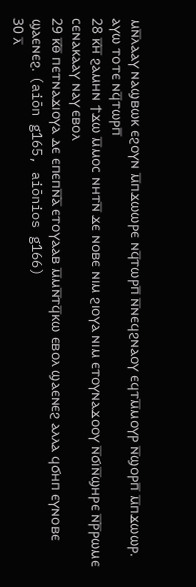ⲙⲛ̅ⲗⲁⲁⲩ ⲛⲁϣⲃⲱⲕ ⲉϩⲟⲩⲛ ⲙ̅ⲡϫⲱⲱⲣⲉ ⲛϥ̅ⲧⲱⲣⲡ̅ ⲛ̅ⲛⲉϥϩⲛⲁⲟⲩ ⲉϥⲧⲙ̅ⲙⲟⲩⲣ ⲛ̅ϣⲟⲣⲡ̅ ⲙ̅ⲡϫⲱⲱⲣ. ⲁⲩⲱ ⲧⲟⲧⲉ ⲛϥ̅ⲧⲱⲣⲡ̅
28 ⲕ̅ⲏ̅ ϩⲁⲙⲏⲛ ϯϫⲱ ⲙ̅ⲙⲟⲥ ⲛⲏⲧⲛ̅ ϫⲉ ⲛⲟⲃⲉ ⲛⲓⲙ ϩⲓⲟⲩⲁ ⲛⲓⲙ ⲉⲧⲟⲩⲛⲁϫⲟⲟⲩ ⲛ̅ϭⲓⲛ̅ϣⲏⲣⲉ ⲛ̅ⲣ̅ⲣⲱⲙⲉ ⲥⲉⲛⲁⲕⲁⲁⲩ ⲛⲁⲩ ⲉⲃⲟⲗ
29 ⲕ̅ⲑ̅ ⲡⲉⲧⲛⲁϫⲓⲟⲩⲁ ⲇⲉ ⲉⲡⲉⲡⲛ̅ⲁ̅ ⲉⲧⲟⲩⲁⲁⲃ ⲙ̅ⲙⲛ̅ⲧϥ̅ⲕⲱ ⲉⲃⲟⲗ ϣⲁⲉⲛⲉϩ ⲁⲗⲗⲁ ϥϭⲏⲡ ⲉⲩⲛⲟⲃⲉ ϣⲁⲉⲛⲉϩ. (aiōn g165, aiōnios g166)
30 ⲗ̅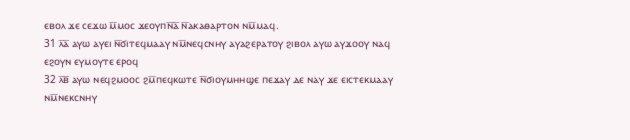ⲉⲃⲟⲗ ϫⲉ ⲥⲉϫⲱ ⲙ̅ⲙⲟⲥ ϫⲉⲟⲩⲡⲛ̅ⲁ̅ ⲛ̅ⲁⲕⲁⲑⲁⲣⲧⲟⲛ ⲛⲙ̅ⲙⲁϥ.
31 ⲗ̅ⲁ̅ ⲁⲩⲱ ⲁⲩⲉⲓ ⲛ̅ϭⲓⲧⲉϥⲙⲁⲁⲩ ⲛⲙ̅ⲛⲉϥⲥⲛⲏⲩ ⲁⲩⲁϩⲉⲣⲁⲧⲟⲩ ϩⲓⲃⲟⲗ ⲁⲩⲱ ⲁⲩϫⲟⲟⲩ ⲛⲁϥ ⲉϩⲟⲩⲛ ⲉⲩⲙⲟⲩⲧⲉ ⲉⲣⲟϥ
32 ⲗ̅ⲃ̅ ⲁⲩⲱ ⲛⲉϥϩⲙⲟⲟⲥ ϩⲙ̅ⲡⲉϥⲕⲱⲧⲉ ⲛ̅ϭⲓⲟⲩⲙⲏⲏϣⲉ ⲡⲉϫⲁⲩ ⲇⲉ ⲛⲁⲩ ϫⲉ ⲉⲓⲥⲧⲉⲕⲙⲁⲁⲩ ⲛⲙ̅ⲛⲉⲕⲥⲛⲏⲩ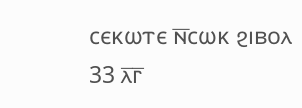ⲥⲉⲕⲱⲧⲉ ⲛ̅ⲥⲱⲕ ϩⲓⲃⲟⲗ
33 ⲗ̅ⲅ̅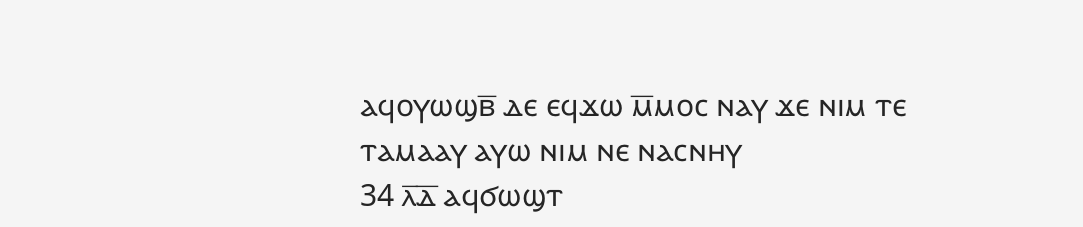ⲁϥⲟⲩⲱϣⲃ̅ ⲇⲉ ⲉϥϫⲱ ⲙ̅ⲙⲟⲥ ⲛⲁⲩ ϫⲉ ⲛⲓⲙ ⲧⲉ ⲧⲁⲙⲁⲁⲩ ⲁⲩⲱ ⲛⲓⲙ ⲛⲉ ⲛⲁⲥⲛⲏⲩ
34 ⲗ̅ⲇ̅ ⲁϥϭⲱϣⲧ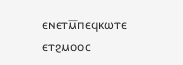ⲉⲛⲉⲧⲙ̅ⲡⲉϥⲕⲱⲧⲉ ⲉⲧϩⲙⲟⲟⲥ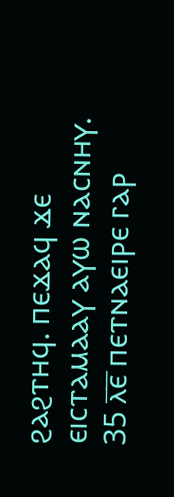ϩⲁϩⲧⲏϥ. ⲡⲉϫⲁϥ ϫⲉ ⲉⲓⲥⲧⲁⲙⲁⲁⲩ ⲁⲩⲱ ⲛⲁⲥⲛⲏⲩ.
35 ⲗ̅ⲉ̅ ⲡⲉⲧⲛⲁⲉⲓⲣⲉ ⲅⲁⲣ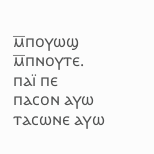ⲙ̅ⲡⲟⲩⲱϣ ⲙ̅ⲡⲛⲟⲩⲧⲉ. ⲡⲁⲓ̈ ⲡⲉ ⲡⲁⲥⲟⲛ ⲁⲩⲱ ⲧⲁⲥⲱⲛⲉ ⲁⲩⲱ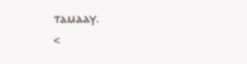ⲧⲁⲙⲁⲁⲩ.
<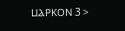ⳘⲀⲢⲔⲞⲚ 3 >